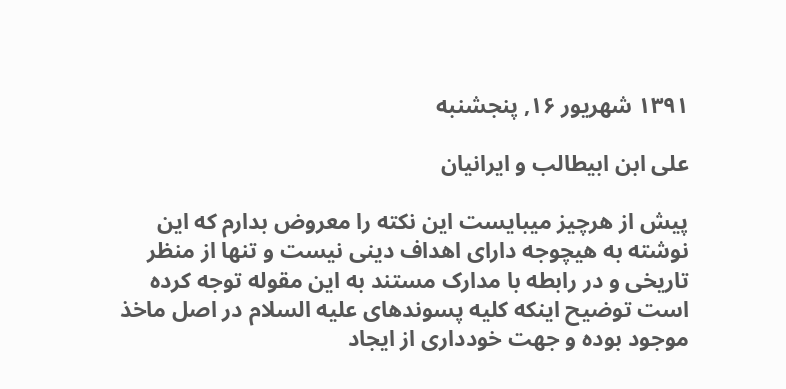۱۳۹۱ شهریور ۱۶, پنجشنبه

علی ابن ابیطالب و ایرانیان

پیش از هرچیز میبایست این نکته را معروض بدارم که این نوشته به هیچوجه دارای اهداف دینی نیست و تنها از منظر تاریخی و در رابطه با مدارک مستند به این مقوله توجه کرده است توضیح اینکه کلیه پسوندهای علیه السلام در اصل ماخذ موجود بوده و جهت خودداری از ایجاد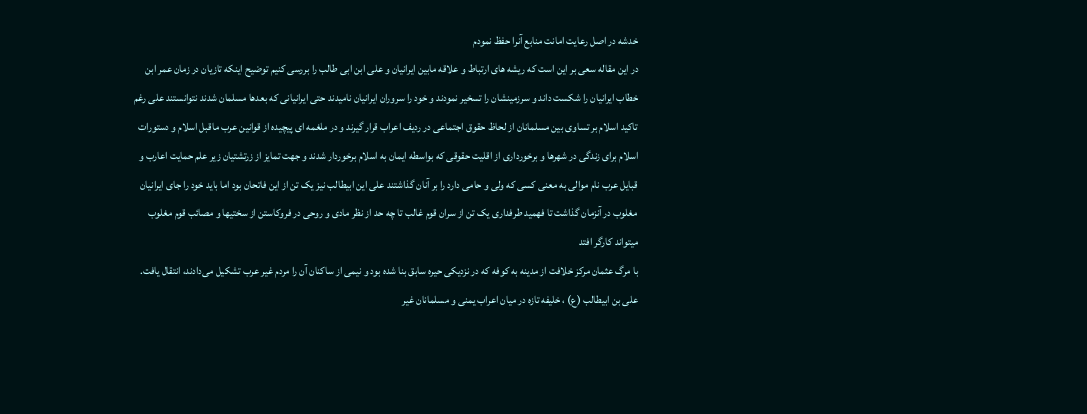خدشه در اصل رعایت امانت منابع آنرا حفظ نمودم
در این مقاله سعی بر این است که ریشه های ارتباط و علاقه مابین ایرانیان و علی ابن ابی طالب را بررسی کنیم توضیح اینکه تازیان در زمان عمر ابن خطاب ایرانیان را شکست داند و سرزمینشان را تسخیر نمودند و خود را سروران ایرانیان نامیدند حتی ایرانیانی که بعدها مسلمان شدند نتوانستند علی رغم تاکید اسلام بر تساوی بین مسلمانان از لحاظ حقوق اجتماعی در ردیف اعراب قرار گیرند و در ملغمه ای پیچیده از قوانین عرب ماقبل اسلام و دستورات اسلام برای زندگی در شهرها و برخورداری از اقلیت حقوقی که بواسطه ایمان به اسلام برخوردار شدند و جهت تمایز از زرتشتیان زیر علم حمایت اعارب و قبایل عرب نام موالی به معنی کسی که ولی و حامی دارد را بر آنان گذاشتند علی این ابیطالب نیز یک تن از این فاتحان بود اما باید خود را جای ایرانیان مغلوب در آنزمان گذاشت تا فهمید طرفداری یک تن از سران قوم غالب تا چه حد از نظر مادی و روحی در فروکاستن از سختیها و مصائب قوم مغلوب میتواند کارگر افتد
با مرگ عثمان مركز خلافت از مدینه به كوفه كه در نزدیكی حیره سابق بنا شده بود و نیمی از ساكنان آن را مردم غیر عرب تشكیل می‌‌دادند، انتقال یافت. علی بن ابیطالب (ع) ، خلیفه تازه در میان اعراب یمنی و مسلمانان غیر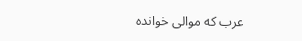عرب كه موالی خوانده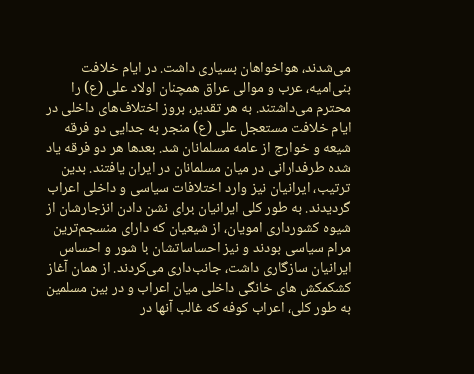می‌شدند، هواخواهان بسیاری داشت. در ایام خلافت بنی‌امیه، عرب و موالی عراق همچنان اولاد علی (ع) را محترم می‌داشتند. به هر تقدیر، بروز اختلاف‌های داخلی در ایام خلافت مستعجل علی (ع) منجر به جدایی دو فرقه شیعه و خوارج از عامه مسلمانان شد. بعدها هر دو فرقه یاد شده طرفدارانی در میان مسلمانان در ایران یافتند. بدین ترتیب، ایرانیان نیز وارد اختلافات سیاسی و داخلی اعراب گردیدند. به طور كلی ایرانیان برای نشن دادن انزجارشان از شیوه کشورداری امویان، از شیعیان كه دارای منسجم‌ترین مرام سیاسی بودند و نیز احساساتشان با شور و احساس ایرانیان سازگاری داشت، جانب‌داری می‌كردند. از همان آغاز کشکمکش های خانگی داخلی میان اعراب و در بین مسلمین به طور كلی، اعراب كوفه كه غالب آنها در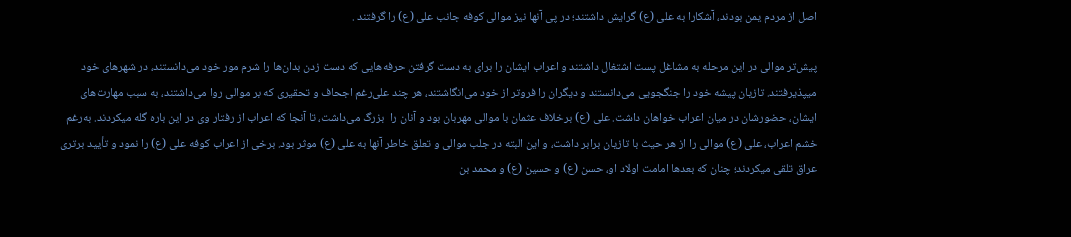اصل از مردم یمن بودند، آشكارا به علی (ع) گرایش داشتند؛ در پی آنها نیز موالی كوفه جانب علی (ع) را گرفتند .

پیش‌تر موالی در این مرحله به مشاغل پست اشتغال داشتند و اعراب ایشان را برای به دست گرفتن حرفه‌هایی كه دست زدن بدان‌ها را شرم مور خود می‌دانستند، در شهرهای خود میپذیرفتند. تازیان پیشه خود را جنگجویی می‌دانستند و دیگران را فروتر از خود می‌انگاشتند، هر چند علی‌رغم اجحاف و تحقیری كه بر موالی روا می‌داشتند، به سبب مهارت‌های ایشان، حضورشان در میان اعراب خواهان داشت. علی (ع) برخلاف عثمان با موالی مهربان بود و آنان را  بزرگ می‌داشت، تا آنجا كه اعراب از رفتار وی در این باره گله‌ میکردند. به‌رغم خشم اعراب، علی (ع) موالی را از هر حیث با تازیان برابر داشت، و این البته در جلب موالی و تعلق خاطر آنها به علی (ع) موثر بود. برخی از اعراب كوفه علی (ع) را نمود و تأیید برتری عراق تلقی میکردند؛ چنان كه بعدها امامت اولاد او، حسن (ع) و حسین (ع) و محمد بن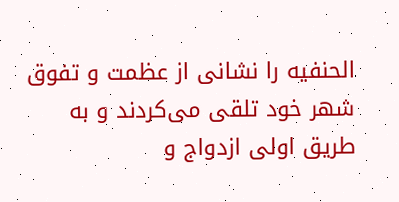الحنفیه را نشانی از عظمت و تفوق شهر خود تلقی می‌كردند و به طریق اولی ازدواج و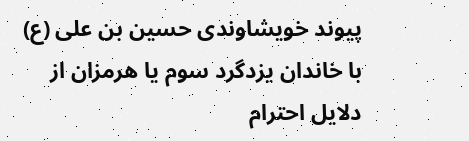پیوند خویشاوندی حسین بن علی (ع) با خاندان یزدگرد سوم یا هرمزان از دلایل احترام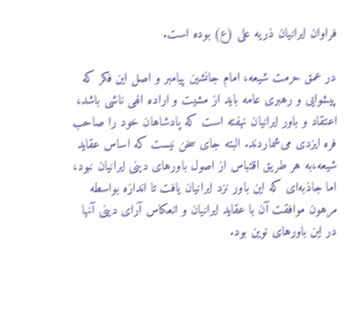فراوان ایرانیان ذریه علی (ع) بوده است.

در عمق حرمت شیعه، امام جانشین پیامبر و اصل این فکر كه پیشوایی و رهبری عامه باید از مشیت و اراده الهی ناشی باشد، اعتقاد و باور ایرانیان نهفته است كه پادشاهان خود را صاحب فره ایزدی می‌شماردند. البته جای سخن نیست كه اساس عقاید شیعه،به هر طریق اقتباس از اصول باورهای دینی ایرانیان نبود، اما جاذبه‌ای كه این باور نزد ایرانیان یافت تا اندازه بواسطه مرهون موافقت آن با عقاید ایرانیان و انعكاس آرای دینی آنها در این باورهای نوین بود.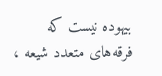بیهوده نیست كه فرقه‌های متعدد شیعه ،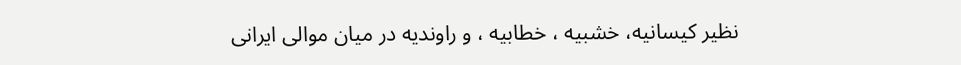نظیر كیسانیه، خشبیه ، خطابیه ، و راوندیه در میان موالی ایرانی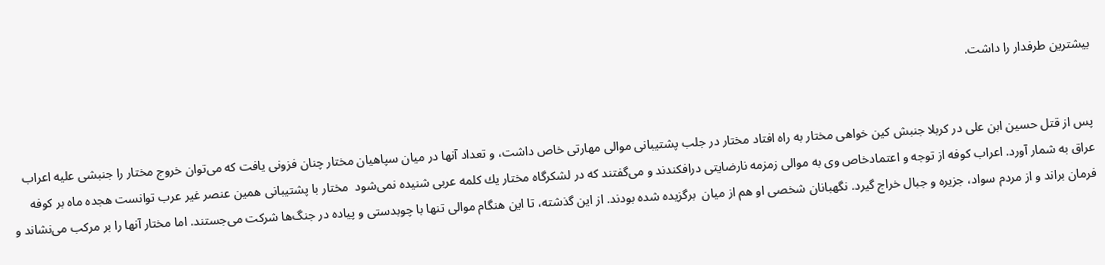بیشترین طرفدار را داشت.


پس از قتل حسین ابن علی در کربلا جنبش کین خواهی مختار به راه افتاد مختار در جلب پشتیبانی موالی مهارتی خاص داشت، و تعداد آنها در میان سپاهیان مختار چنان فزونی یافت كه می‌توان خروج مختار را جنبشی علیه اعراب عراق به شمار آورد. اعراب کوفه از توجه و اعتمادخاص وی به موالی زمزمه نارضایتی درافکندند و می‌گفتند كه در لشكرگاه مختار یك كلمه عربی شنیده نمی‌شود  مختار با پشتیبانی همین عنصر غیر عرب توانست هجده ماه بر كوفه فرمان براند و از مردم سواد، جزیره و جبال خراج گیرد. نگهبانان شخصی او هم از میان  برگزیده شده بودند. از این گذشته، تا این هنگام موالی تنها با چوبدستی و پیاده در جنگ‌ها شركت می‌جستند. اما مختار آنها را بر مركب می‌نشاند و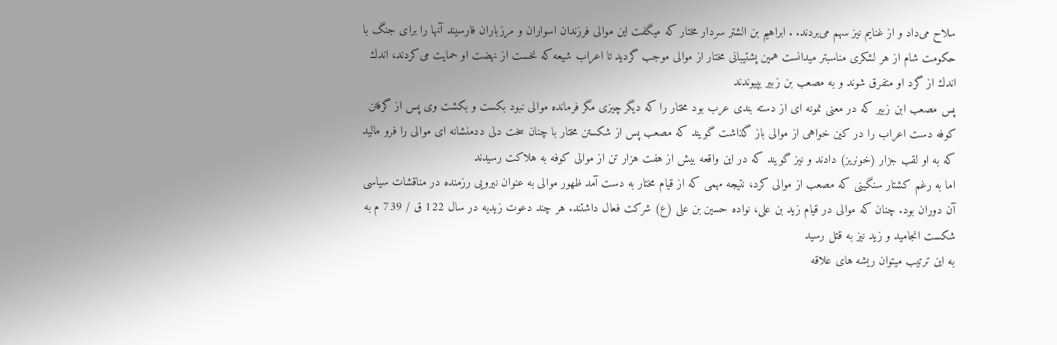سلاح می‌داد و از غنایم نیز سهم می‌بردند. . ابراهیم بن الشتر سردار مختار که میگفت این موالی فرزندان اسواران و مرزباران فارسیند آنها را برای جنگ با حکومت شام از هر لشکری مناسبتر میدانست همین پشتیبانی مختار از موالی موجب گردید تا اعراب شیعه كه نخست از نهضت او حمایت می‌كردند، اندك اندك از گرد او متفرق شوند و به مصعب بن زبیر بپیوندند
پس مصعب ابن زبیر که در معنی نمونه ای از دسته بندی عرب بود مختار را که دیگر چیزی مگر فرمانده موالی نبود بکست و بکشت وی پس از گرفتن کوفه دست اعراب را در کین خواهی از موالی باز گذاشت گویند که مصعب پس از شکستن مختار با چنان سخت دلی ددمنشانه ای موالی را فرو مالید که به او لقب جزار (خونریز) دادند و نیز گویند که در این واقعه بیش از هفت هزار تن از موالی کوفه به هلاکت رسیدند
اما به رغم كشتار سنگینی كه مصعب از موالی كرد، نتیجه مهمی كه از قیام مختار به دست آمد ظهور موالی به عنوان نیرویی رزمنده در مناقشات سیاسی آن دوران بود. چنان كه موالی در قیام زید بن علی، نواده حسین بن علی (ع) شركت فعال داشتند. هر چند دعوت زیدیه در سال 122 ق / 739 م به شكست انجامید و زید نیز به قتل رسید
به این ترتیب میتوان ریشه های علاقه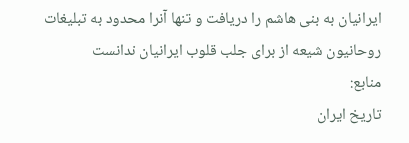ایرانیان به بنی هاشم را دریافت و تنها آنرا محدود به تبلیغات روحانیون شیعه از برای جلب قلوب ایرانیان ندانست
منابع:
تاریخ ایران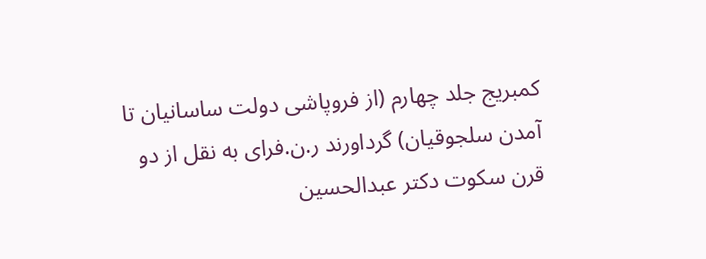کمبریج جلد چهارم (از فروپاشی دولت ساسانیان تا آمدن سلجوقیان) گرداورند ر.ن.فرای به نقل از دو قرن سکوت دکتر عبدالحسین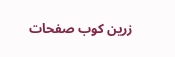زرین کوب صفحات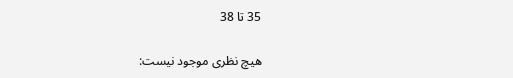35 تا 38

هیچ نظری موجود نیست: